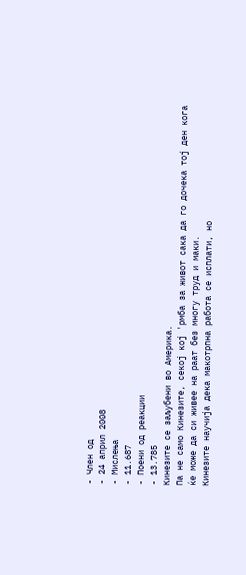- Член од
- 24 април 2008
- Мислења
- 11.687
- Поени од реакции
- 13.785
Кинезите се заљубени во Америка.
Па не само Кинезите, секој кој 'рмба за живот сака да го дочека тој ден кога ќе може да си живее на раат без многу труд и маки.
Кинезите научија дека макотрпна работа се исплати, но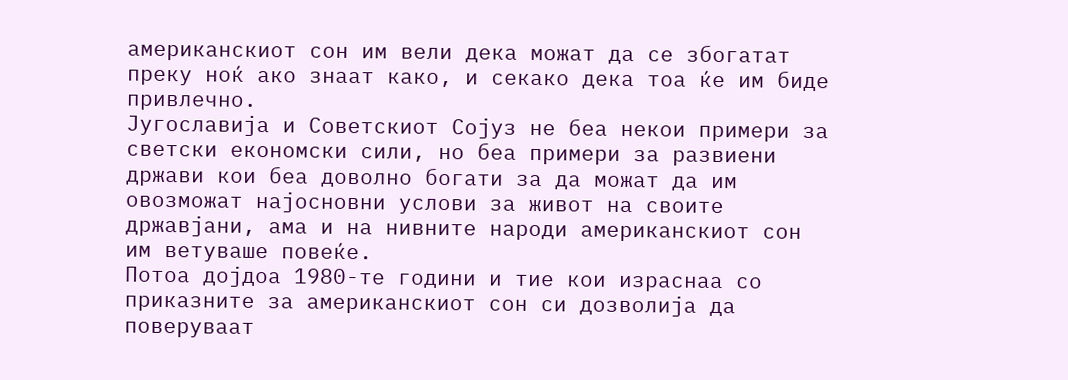американскиот сон им вели дека можат да се збогатат преку ноќ ако знаат како, и секако дека тоа ќе им биде привлечно.
Југославија и Советскиот Сојуз не беа некои примери за светски економски сили, но беа примери за развиени држави кои беа доволно богати за да можат да им овозможат најосновни услови за живот на своите државјани, ама и на нивните народи американскиот сон им ветуваше повеќе.
Потоа дојдоа 1980-те години и тие кои израснаа со приказните за американскиот сон си дозволија да поверуваат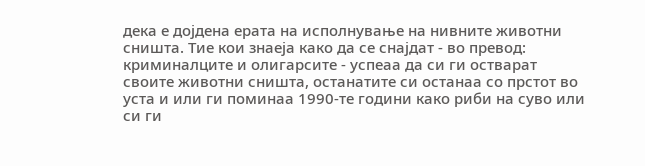дека е дојдена ерата на исполнување на нивните животни сништа. Тие кои знаеја како да се снајдат - во превод: криминалците и олигарсите - успеаа да си ги остварат своите животни сништа, останатите си останаа со прстот во уста и или ги поминаа 1990-те години како риби на суво или си ги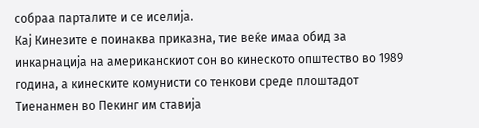собраа парталите и се иселија.
Кај Кинезите е поинаква приказна, тие веќе имаа обид за инкарнација на американскиот сон во кинеското општество во 1989 година, а кинеските комунисти со тенкови среде плоштадот Тиенанмен во Пекинг им ставија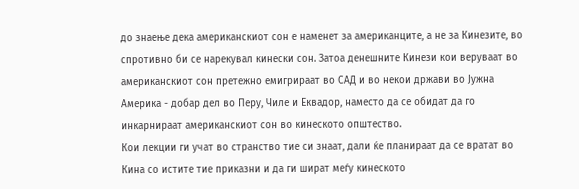до знаење дека американскиот сон е наменет за американците, а не за Кинезите, во спротивно би се нарекувал кинески сон. Затоа денешните Кинези кои веруваат во американскиот сон претежно емигрираат во САД и во некои држави во Јужна Америка - добар дел во Перу, Чиле и Еквадор, наместо да се обидат да го инкарнираат американскиот сон во кинеското општество.
Кои лекции ги учат во странство тие си знаат, дали ќе планираат да се вратат во Кина со истите тие приказни и да ги шират меѓу кинеското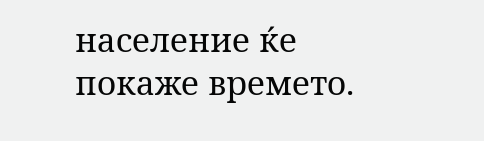население ќе покаже времето.